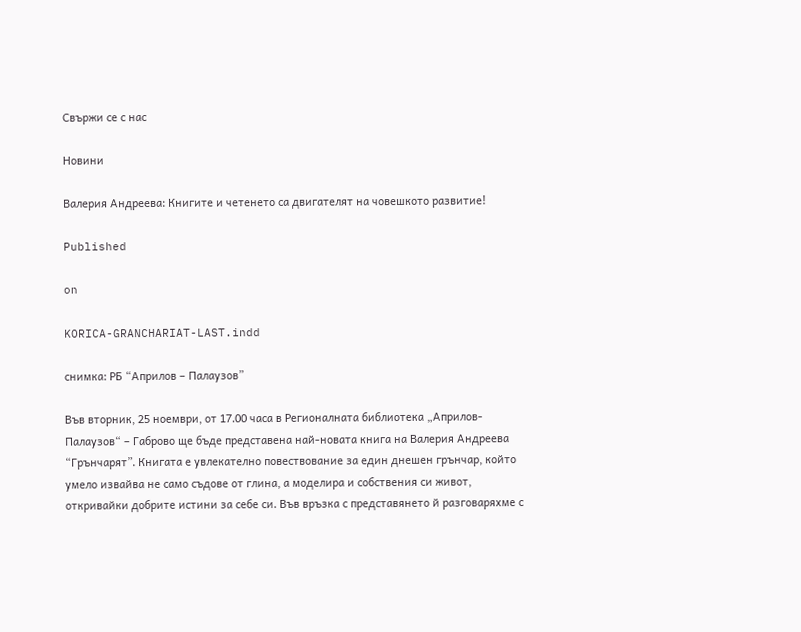Свържи се с нас

Новини

Валерия Андреева: Книгите и четенето са двигателят на човешкото развитие!

Published

on

KORICA-GRANCHARIAT-LAST.indd

снимка: РБ “Априлов – Палаузов”

Във вторник, 25 ноември, от 17.00 часа в Регионалната библиотека „Априлов-Палаузов“ – Габрово ще бъде представена най-новата книга на Валерия Андреева “Грънчарят”. Книгата е увлекателно повествование за един днешен грънчар, който умело извайва не само съдове от глина, а моделира и собствения си живот, откривайки добрите истини за себе си. Във връзка с представянето й разговаряхме с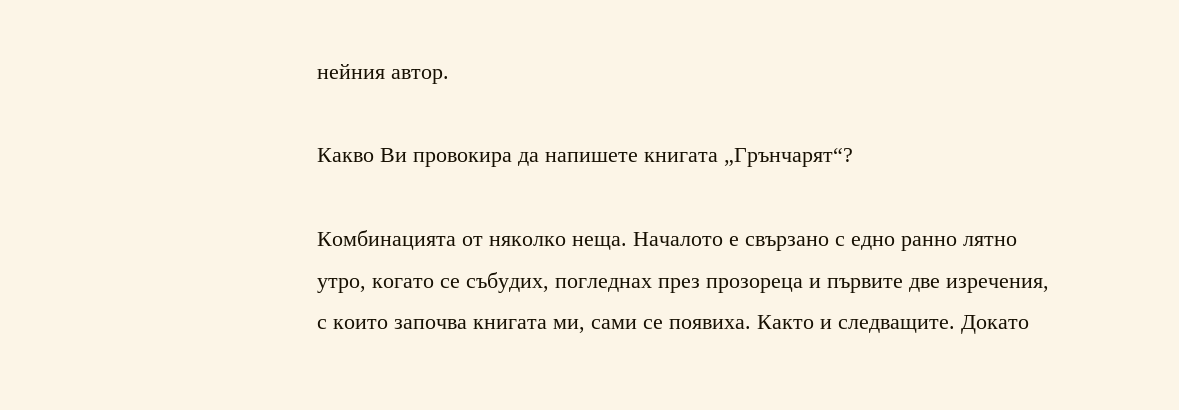нейния автор.

Какво Ви провокира да напишете книгата „Грънчарят“?

Комбинацията от няколко неща. Началото е свързано с едно ранно лятно утро, когато се събудих, погледнах през прозореца и първите две изречения, с които започва книгата ми, сами се появиха. Както и следващите. Докато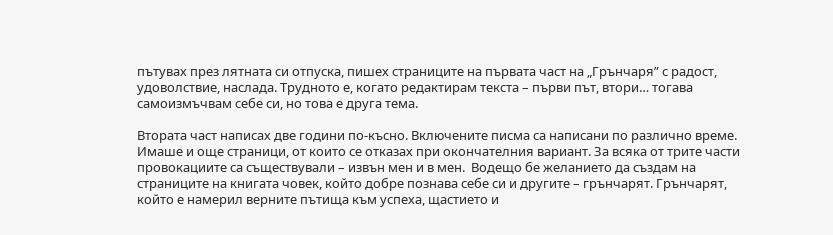пътувах през лятната си отпуска, пишех страниците на първата част на „Грънчаря” с радост, удоволствие, наслада. Трудното е, когато редактирам текста – първи път, втори… тогава самоизмъчвам себе си, но това е друга тема.

Втората част написах две години по-късно. Включените писма са написани по различно време. Имаше и още страници, от които се отказах при окончателния вариант. За всяка от трите части провокациите са съществували – извън мен и в мен.  Водещо бе желанието да създам на страниците на книгата човек, който добре познава себе си и другите – грънчарят. Грънчарят, който е намерил верните пътища към успеха, щастието и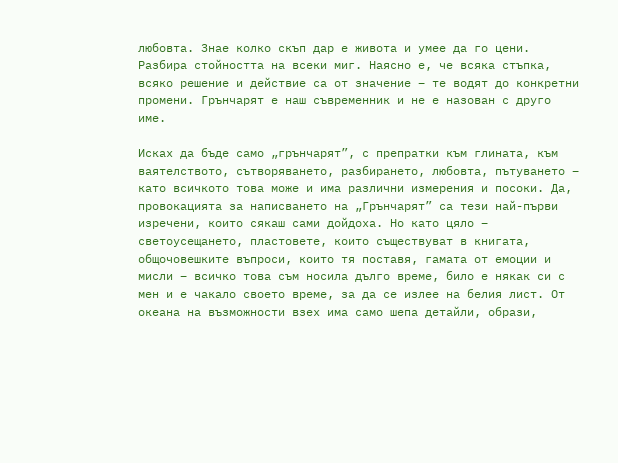любовта. Знае колко скъп дар е живота и умее да го цени. Разбира стойността на всеки миг. Наясно е, че всяка стъпка, всяко решение и действие са от значение – те водят до конкретни промени. Грънчарят е наш съвременник и не е назован с друго име.

Исках да бъде само „грънчарят”, с препратки към глината, към ваятелството, сътворяването, разбирането, любовта, пътуването – като всичкото това може и има различни измерения и посоки. Да, провокацията за написването на „Грънчарят” са тези най-първи изречени, които сякаш сами дойдоха. Но като цяло – светоусещането, пластовете, които съществуват в книгата, общочовешките въпроси, които тя поставя, гамата от емоции и мисли – всичко това съм носила дълго време, било е някак си с мен и е чакало своето време, за да се излее на белия лист. От океана на възможности взех има само шепа детайли, образи,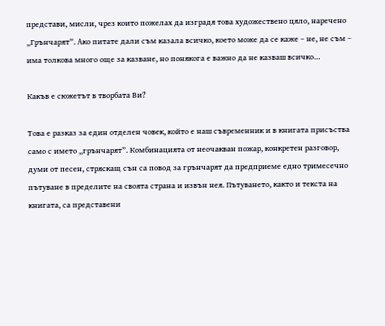представи, мисли, чрез които пожелах да изградя това художествено цяло, наречено „Грънчарят”. Ако питате дали съм казала всичко, което може да се каже – не, не съм – има толкова много още за казване, но понякога е важно да не казваш всичко…

Какъв е сюжетът в творбата Ви?

Това е разказ за един отделен човек, който е наш съвременник и в книгата присъства само с името „грънчарят”. Комбинацията от неочакван пожар, конкретен разговор, думи от песен, стряскащ сън са повод за грънчарят да предприеме едно тримесечно пътуване в пределите на своята страна и извън нея. Пътуването, както и текста на книгата, са представени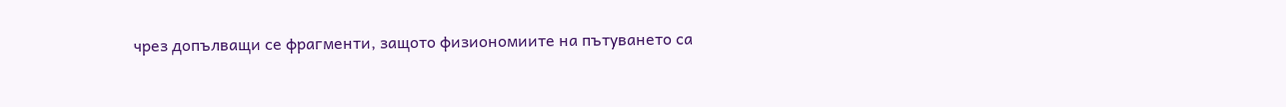чрез допълващи се фрагменти, защото физиономиите на пътуването са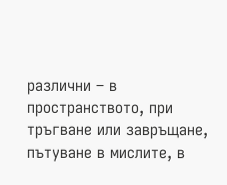различни – в пространството, при тръгване или завръщане, пътуване в мислите, в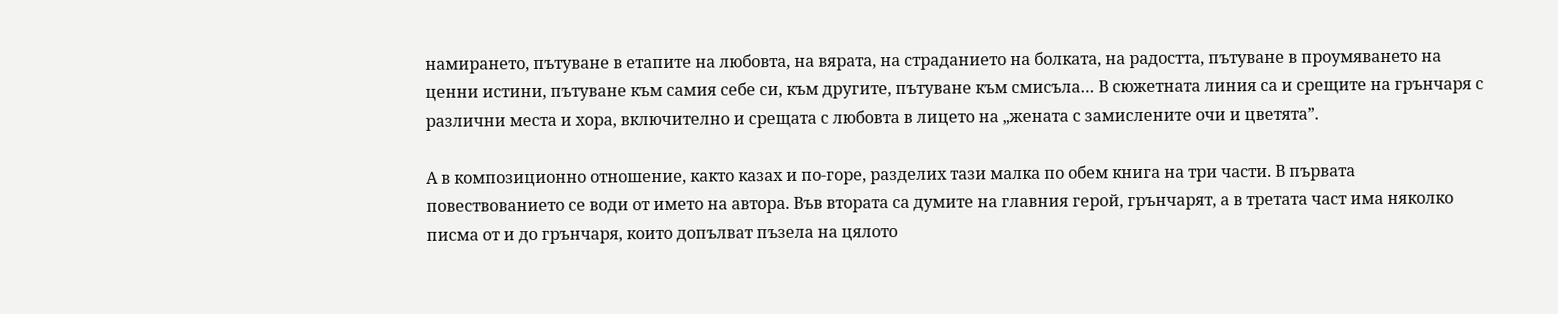намирането, пътуване в етапите на любовта, на вярата, на страданието на болката, на радостта, пътуване в проумяването на ценни истини, пътуване към самия себе си, към другите, пътуване към смисъла… В сюжетната линия са и срещите на грънчаря с различни места и хора, включително и срещата с любовта в лицето на „жената с замислените очи и цветята”.

А в композиционно отношение, както казах и по-горе, разделих тази малка по обем книга на три части. В първата повествованието се води от името на автора. Във втората са думите на главния герой, грънчарят, а в третата част има няколко писма от и до грънчаря, които допълват пъзела на цялото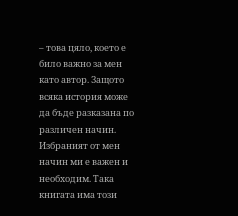– това цяло, което е било важно за мен като автор. Защото всяка история може да бъде разказана по различен начин. Избраният от мен начин ми е важен и необходим. Така книгата има този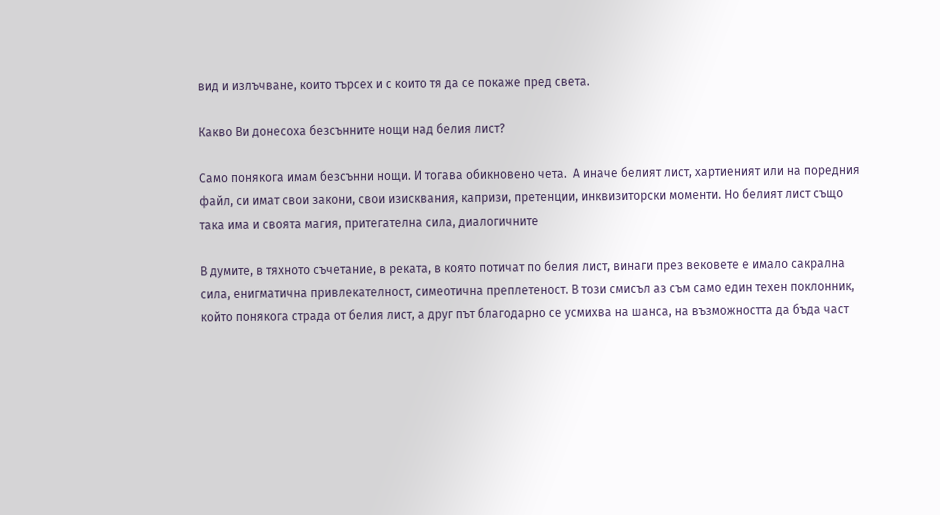вид и излъчване, които търсех и с които тя да се покаже пред света.

Какво Ви донесоха безсънните нощи над белия лист?

Само понякога имам безсънни нощи. И тогава обикновено чета.  А иначе белият лист, хартиеният или на поредния файл, си имат свои закони, свои изисквания, капризи, претенции, инквизиторски моменти. Но белият лист също така има и своята магия, притегателна сила, диалогичните

В думите, в тяхното съчетание, в реката, в която потичат по белия лист, винаги през вековете е имало сакрална сила, енигматична привлекателност, симеотична преплетеност. В този смисъл аз съм само един техен поклонник, който понякога страда от белия лист, а друг път благодарно се усмихва на шанса, на възможността да бъда част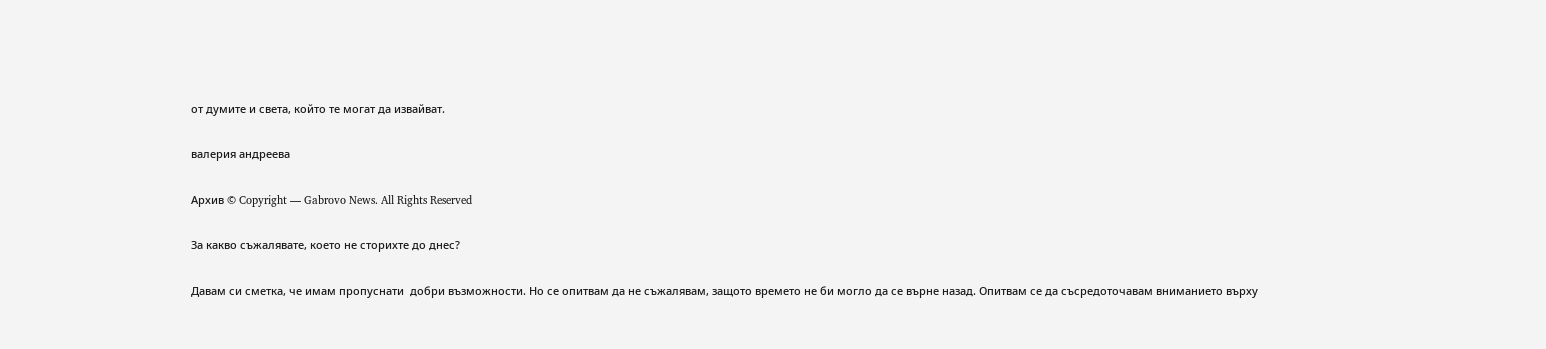от думите и света, който те могат да извайват.

валерия андреева

Архив © Copyright — Gabrovo News. All Rights Reserved

За какво съжалявате, което не сторихте до днес?

Давам си сметка, че имам пропуснати  добри възможности. Но се опитвам да не съжалявам, защото времето не би могло да се върне назад. Опитвам се да съсредоточавам вниманието върху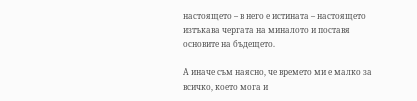настоящето – в него е истината – настоящето изтъкава чергата на миналото и поставя основите на бъдещето.

А иначе съм наясно, че времето ми е малко за всичко, което мога и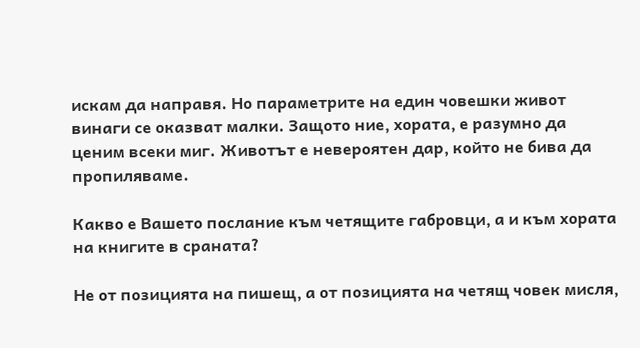искам да направя. Но параметрите на един човешки живот винаги се оказват малки. Защото ние, хората, е разумно да ценим всеки миг. Животът е невероятен дар, който не бива да пропиляваме.

Какво е Вашето послание към четящите габровци, а и към хората на книгите в сраната?

Не от позицията на пишещ, а от позицията на четящ човек мисля,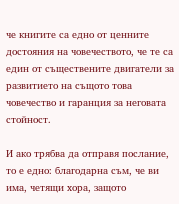че книгите са едно от ценните достояния на човечеството, че те са един от съществените двигатели за развитието на същото това човечество и гаранция за неговата стойност.

И ако трябва да отправя послание, то е едно: благодарна съм, че ви има, четящи хора, защото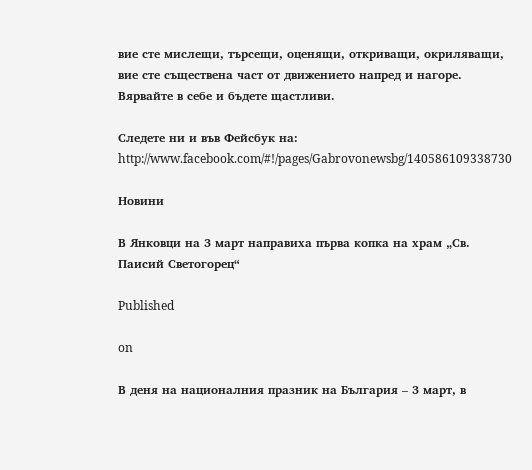вие сте мислещи, търсещи, оценящи, откриващи, окриляващи, вие сте съществена част от движението напред и нагоре. Вярвайте в себе и бъдете щастливи.

Следете ни и във Фейсбук на:
http://www.facebook.com/#!/pages/Gabrovonewsbg/140586109338730

Новини

В Янковци на 3 март направиха първа копка на храм „Св. Паисий Светогорец“

Published

on

В деня на националния празник на България – 3 март, в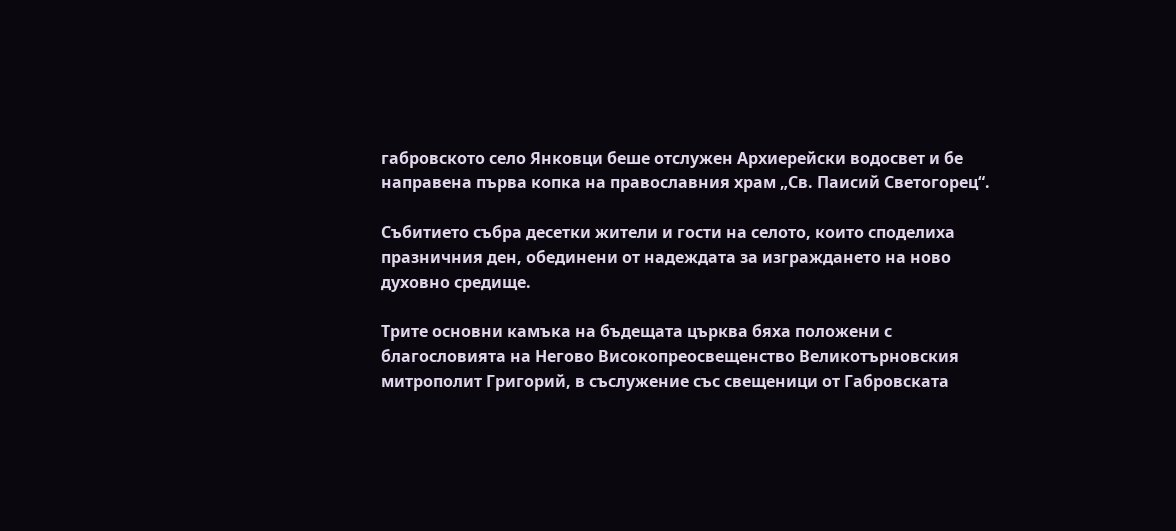габровското село Янковци беше отслужен Архиерейски водосвет и бе направена първа копка на православния храм „Св. Паисий Светогорец“.

Събитието събра десетки жители и гости на селото, които споделиха празничния ден, обединени от надеждата за изграждането на ново духовно средище.

Трите основни камъка на бъдещата църква бяха положени с благословията на Негово Високопреосвещенство Великотърновския митрополит Григорий, в съслужение със свещеници от Габровската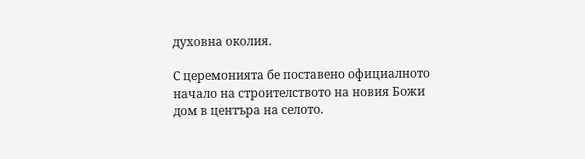духовна околия.

С церемонията бе поставено официалното начало на строителството на новия Божи дом в центъра на селото.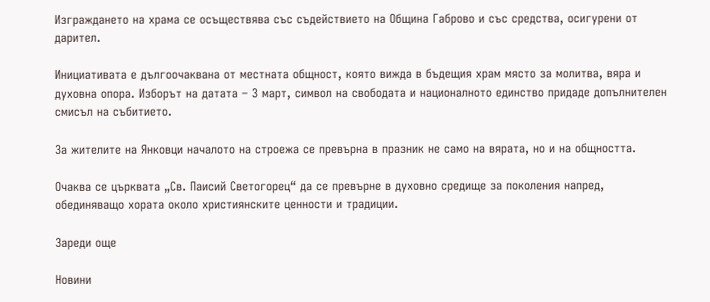Изграждането на храма се осъществява със съдействието на Община Габрово и със средства, осигурени от дарител.

Инициативата е дългоочаквана от местната общност, която вижда в бъдещия храм място за молитва, вяра и духовна опора. Изборът на датата – 3 март, символ на свободата и националното единство придаде допълнителен смисъл на събитието.

За жителите на Янковци началото на строежа се превърна в празник не само на вярата, но и на общността.

Очаква се църквата „Св. Паисий Светогорец“ да се превърне в духовно средище за поколения напред, обединяващо хората около християнските ценности и традиции.

Зареди още

Новини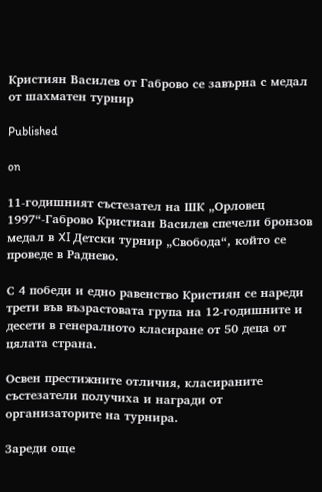Кристиян Василев от Габрово се завърна с медал от шахматен турнир

Published

on

11-годишният състезател на ШК „Орловец 1997“-Габрово Кристиан Василев спечели бронзов медал в XI Детски турнир „Свобода“, който се проведе в Радневo.

С 4 победи и едно равенство Кристиян се нареди трети във възрастовата група на 12-годишните и десети в генералното класиране от 50 деца от цялата страна.

Освен престижните отличия, класираните състезатели получиха и награди от организаторите на турнира.

Зареди още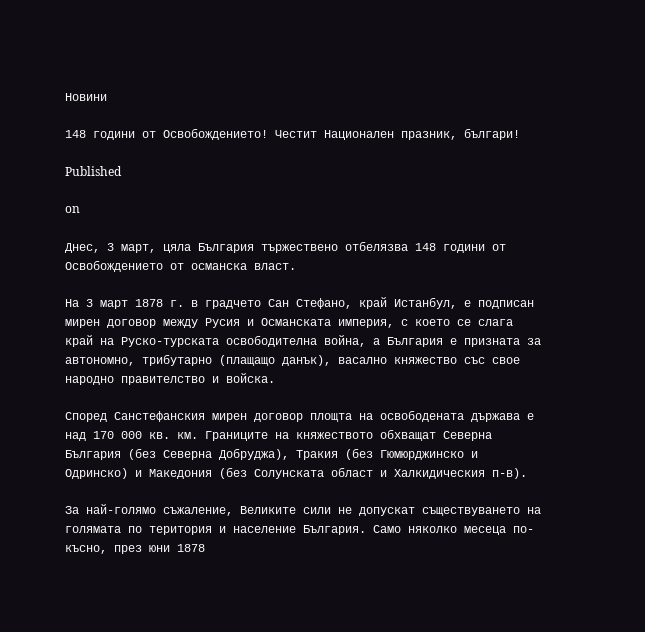Новини

148 години от Освобождението! Честит Национален празник, българи!

Published

on

Днес, 3 март, цяла България тържествено отбелязва 148 години от Освобождението от османска власт.

На 3 март 1878 г. в градчето Сан Стефано, край Истанбул, е подписан мирен договор между Русия и Османската империя, с което се слага край на Руско-турската освободителна война, а България е призната за автономно, трибутарно (плащащо данък), васално княжество със свое народно правителство и войска.

Според Санстефанския мирен договор площта на освободената държава е над 170 000 кв. км. Границите на княжеството обхващат Северна България (без Северна Добруджа), Тракия (без Гюмюрджинско и Одринско) и Македония (без Солунската област и Халкидическия п-в).

За най-голямо съжаление, Великите сили не допускат съществуването на голямата по територия и население България. Само няколко месеца по-късно, през юни 1878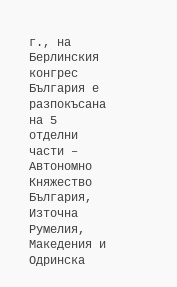г., на Берлинския конгрес България е разпокъсана на 5 отделни части – Автономно Княжество България, Източна Румелия, Македения и Одринска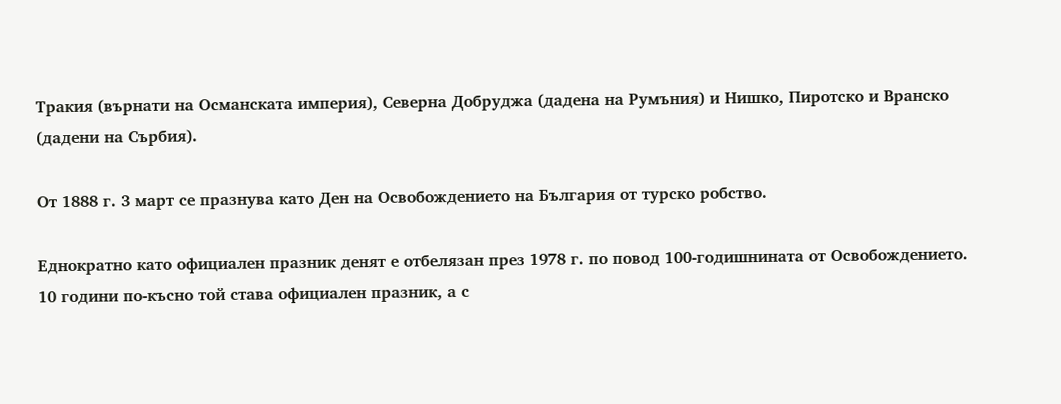Тракия (върнати на Османската империя), Северна Добруджа (дадена на Румъния) и Нишко, Пиротско и Вранско (дадени на Сърбия).

От 1888 г. 3 март се празнува като Ден на Освобождението на България от турско робство.

Еднократно като официален празник денят е отбелязан през 1978 г. по повод 100-годишнината от Освобождението. 10 години по-късно той става официален празник, а с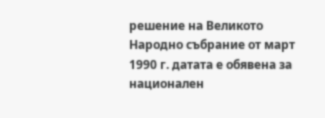решение на Великото Народно събрание от март 1990 г. датата е обявена за национален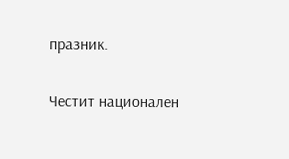празник.

Честит национален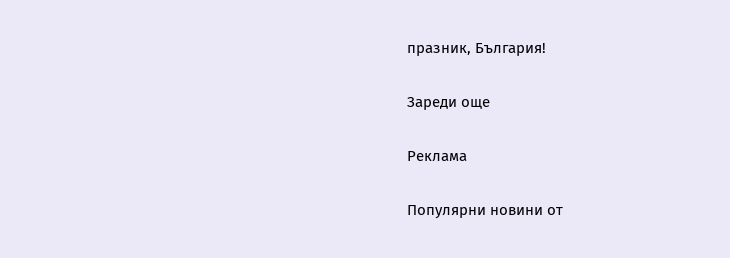празник, България!

Зареди още

Реклама

Популярни новини от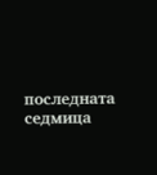последната седмица